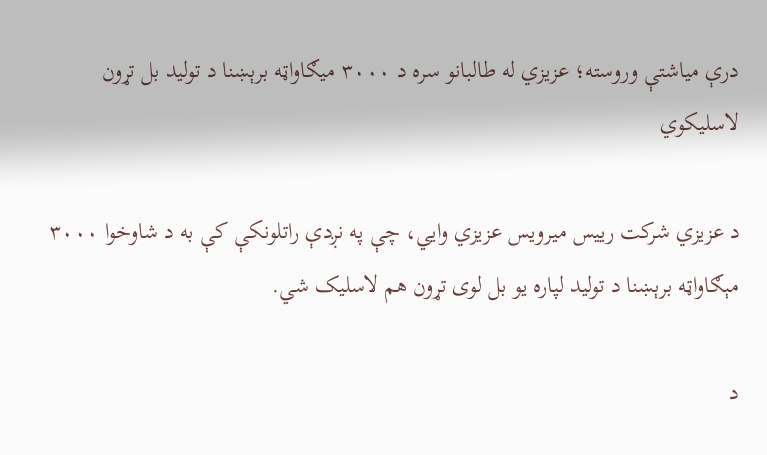درې میاشتې وروسته؛ عزیزي له طالبانو سره د ۳۰۰۰ میګاواټه برېښنا د تولید بل تړون لاسلیکوي

د عزیزي شرکت رییس میرویس عزیزي وايي، چې په نږدې راتلونکې کې به د شاوخوا ۳۰۰۰ مېګاواټه برېښنا د تولید لپاره یو بل لوی تړون هم لاسلیک شي.

د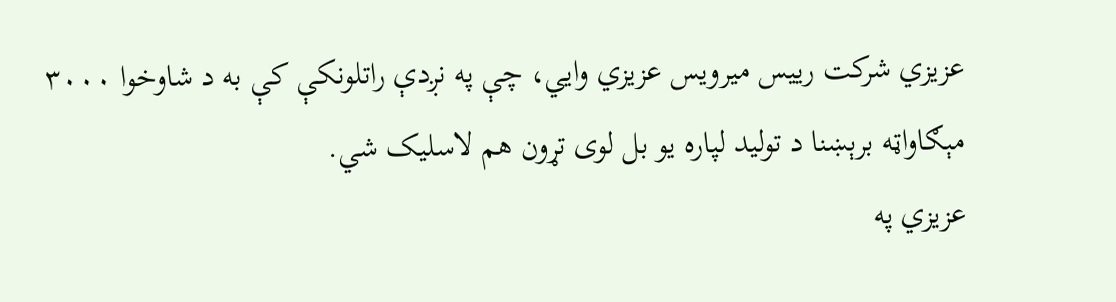عزیزي شرکت رییس میرویس عزیزي وايي، چې په نږدې راتلونکې کې به د شاوخوا ۳۰۰۰ مېګاواټه برېښنا د تولید لپاره یو بل لوی تړون هم لاسلیک شي.
عزیزي په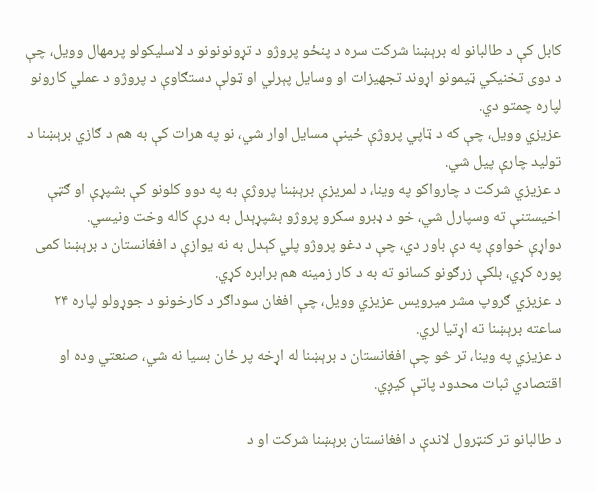کابل کې د طالبانو له برېښنا شرکت سره د پنځو پروژو د تړونونونو د لاسلیکولو پرمهال وویل، چې د دوی تخنیکي ټیمونو اړوند تجهیزات او وسایل پېرلي او ټولې دستګاوې د پروژو د عملي کارونو لپاره چمتو دي.
عزیزي وویل، چې که د ټاپي پروژې ځینې مسایل اوار شي، نو په هرات کې به هم د ګازي برېښنا د تولید چارې پیل شي.
د عزیزي شرکت د چارواکو په وینا، د لمریزې برېښنا پروژې به په دوو کلونو کې بشپړې او ګټې اخیستنې ته وسپارل شي، خو د ډبرو سکرو پروژو بشپړېدل به درې کاله وخت ونیسي.
دواړې خواوې په دې باور دي، چې د دغو پروژو پلي کېدل به نه یوازې د افغانستان د برېښنا کمی پوره کړي، بلکې زرګونو کسانو ته به د کار زمینه هم برابره کړي.
د عزیزي ګروپ مشر میرویس عزیزي وویل، چې افغان سوداګر د کارخونو د جوړولو لپاره ۲۴ ساعته برېښنا ته اړتیا لري.
د عزیزي په وینا، تر څو چې افغانستان د برېښنا له اړخه پر ځان بسیا نه شي، صنعتي وده او اقتصادي ثبات محدود پاتې کیږي.

د طالبانو تر کنټرول لاندې د افغانستان برېښنا شرکت او د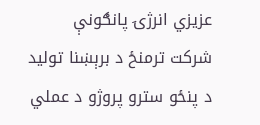عزیزي انرژۍ پانګونې شرکت ترمنځ د برېښنا تولید د پنځو سترو پروژو د عملي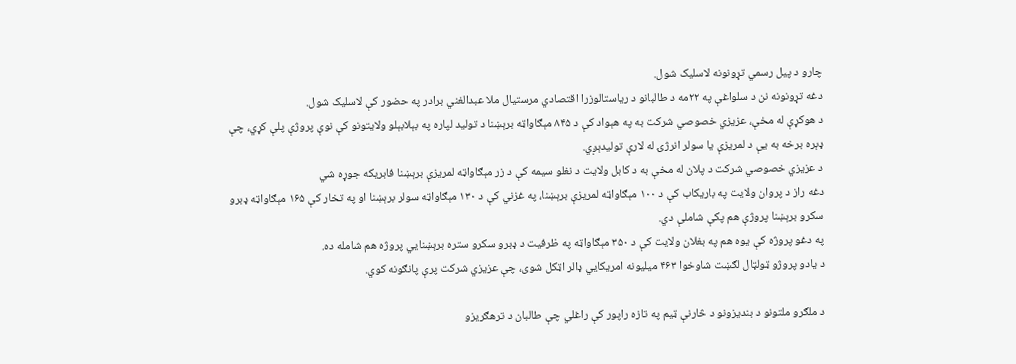چارو د پیل رسمي تړونونه لاسلیک شول.
دغه تړونونه نن د سلواغې په ۲۲مه د طالبانو د ریاستالوزرا اقتصادي مرستیال ملا عبدالغني برادر په حضور کې لاسلیک شول.
د هوکړې له مخې، عزیزي خصوصي شرکت به په هېواد کې د ۸۴۵ مېګاواټه برېښنا د تولید لپاره په بېلابېلو ولایتونو کې نوې پروژې پلې کړي، چې ډېره برخه به یې د لمریزې یا سولر انرژۍ له لارې تولیدېږي.
د عزیزي خصوصي شرکت د پلان له مخې به د کابل ولایت د نغلو سیمه کې د زر مېګاواټه لمریزې برېښنا فابریکه جوړه شي
دغه راز د پروان ولایت په باریکاب کې د ۱۰۰ مېګاواټه لمریزې برېښنا، په غزني کې د ۱۳۰ مېګاواټه سولر برېښنا او په تخار کې ۱۶۵ مېګاواټه ډبرو سکرو برېښنا پروژې هم پکې شاملې دي.
په دغو پروژه کې یوه هم په بغلان ولایت کې د ۳۵۰ مېګاواټه په ظرفیت د ډبرو سکرو ستره برېښنایي پروژه هم شامله ده.
د یادو پروژو ټولټال لګښت شاوخوا ۴۶۳ میلیونه امریکايي ډالر اټکل شوی، چې عزیزي شرکت پرې پانګونه کوي.

د ملګرو ملتونو د بندیزونو د څارنې ټیم په تازه راپور کې راغلي چې طالبان د ترهګریزو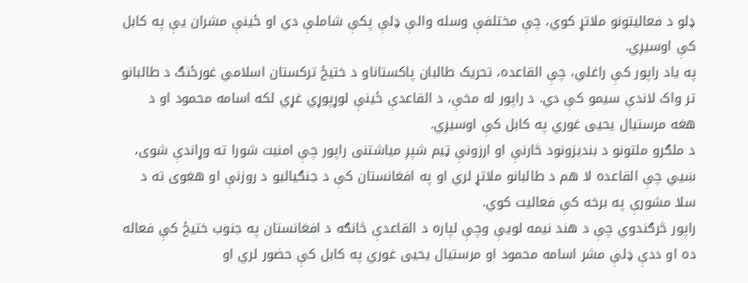ډلو د فعالیتونو ملاتړ کوي، چې مختلفې وسله والې ډلې پکې شاملې دي او ځینې مشران یې په کابل کې اوسیږي.
په یاد راپور کې راغلي، چې القاعده، تحریک طالبان پاکستاناو د ختیځ ترکستان اسلامي غورځنګ د طالبانو تر واک لاندې سیمو کې دي. د راپور له مخې، د القاعدې ځینې لوړپوړي غړي لکه اسامه محمود او د هغه مرستیال یحیی غوري په کابل کې اوسیږي.
د ملګرو ملتونو د بندیزونود څارنې او ارزونې ټیم شپږ میاشتنی راپور چې امنیت شورا ته وړاندې شوی، ښيي چې القاعده لا هم د طالبانو ملاتړ لري او په افغانستان کې د جنګیالیو د روزنې او هغوی ته د سلا مشورې په برخه کې فعالیت کوي.
راپور څرګندوي چې د هند نیمه لویې وچې لپاره د القاعدې څانګه د افغانستان په جنوب ختیځ کې فعاله ده او ددې ډلې مشر اسامه محمود او مرستیال یحیی غوري په کابل کې حضور لري او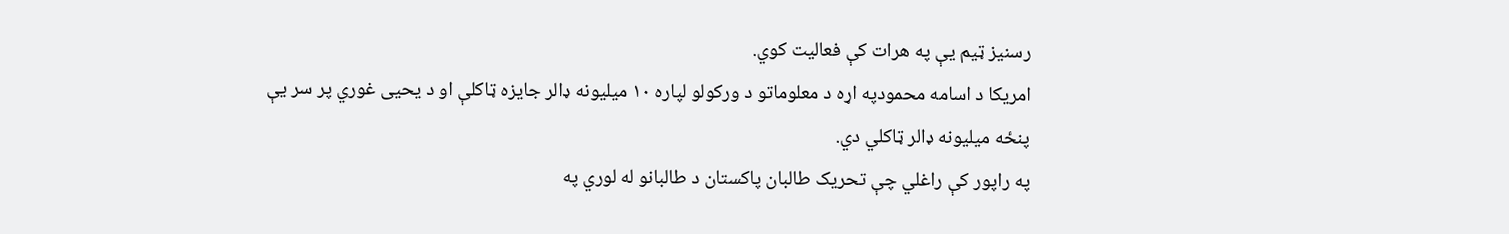رسنیز ټیم یې په هرات کې فعالیت کوي.
امریکا د اسامه محمودپه اړه د معلوماتو د ورکولو لپاره ۱۰ میلیونه ډالر جایزه ټاکلې او د یحیی غوري پر سر یې پنځه میلیونه ډالر ټاکلي دي.
په راپور کې راغلي چې تحریک طالبان پاکستان د طالبانو له لوري په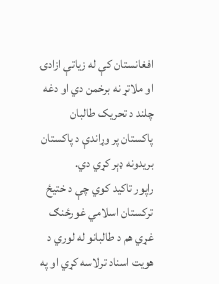افغانستان کې له زیاتې ازادۍ او ملاتړ نه برخمن دي او دغه چلند د تحریک طالبان پاکستان پر وړاندې د پاکستان بریدونه ډېر کړي دي.
راپور تاکید کوي چې د ختیځ ترکستان اسلامي غورځنګ غړي هم د طالبانو له لوري د هویت اسناد ترلاسه کړي او په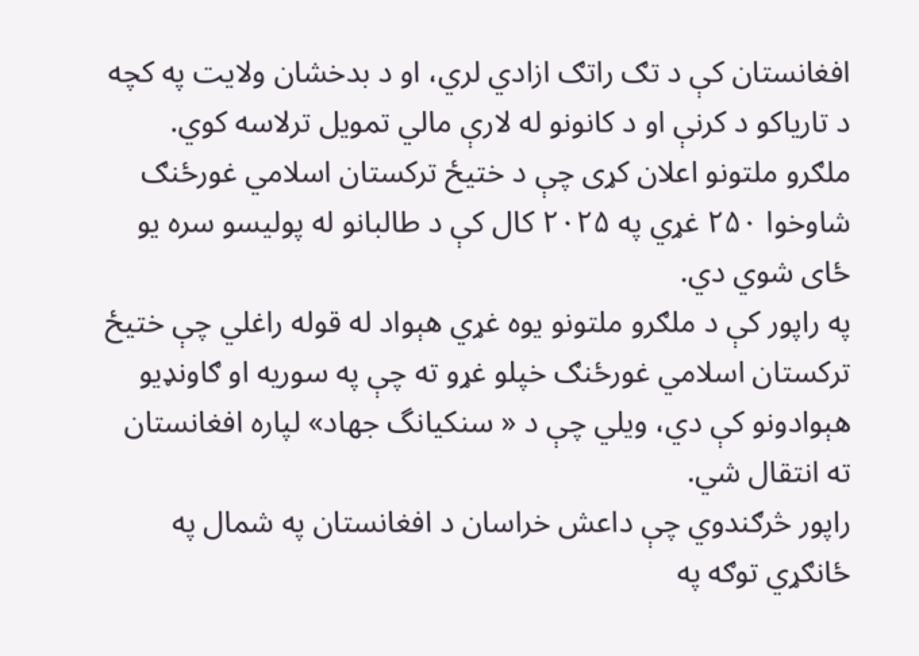افغانستان کې د تګ راتګ ازادي لري، او د بدخشان ولایت په کچه د تاریاکو د کرنې او د کانونو له لارې مالي تمویل ترلاسه کوي.
ملګرو ملتونو اعلان کړی چې د ختیځ ترکستان اسلامي غورځنګ شاوخوا ۲۵۰ غړي په ۲۰۲۵ کال کې د طالبانو له پولیسو سره یو ځای شوي دي.
په راپور کې د ملګرو ملتونو یوه غړي هېواد له قوله راغلي چې ختیځ ترکستان اسلامي غورځنګ خپلو غړو ته چې په سوریه او ګاونډیو هېوادونو کې دي، ویلي چې د « سنکیانگ جهاد» لپاره افغانستان ته انتقال شي.
راپور څرګندوي چې داعش خراسان د افغانستان په شمال په ځانګړي توګه په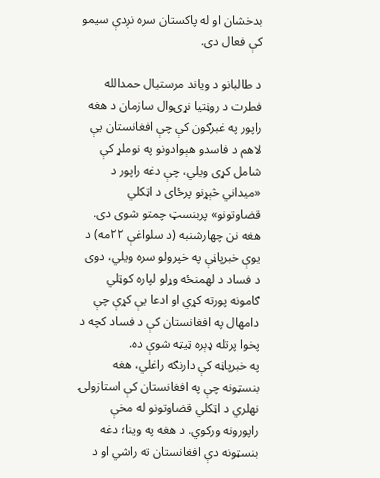بدخشان او له پاکستان سره نږدې سیمو کې فعال دی.

د طالبانو د ویاند مرستیال حمدالله فطرت د روڼتیا نړۍوال سازمان د هغه راپور په غبرګون کې چې افغانستان یې لاهم د فاسدو هېوادونو په نوملړ کې شامل کړی ویلي، چې دغه راپور د «میداني څېړنو پرځای د اټکلي قضاوتونو» پربنسټ چمتو شوی دی.
هغه نن چهارشنبه (د سلواغې ۲۲مه) د یوې خبرپاڼې په خپرولو سره ویلي، دوی د فساد د لهمنځه وړلو لپاره کوټلي ګامونه پورته کړي او ادعا یې کړې چې دامهال په افغانستان کې د فساد کچه د پخوا پرتله ډېره ټیټه شوې ده.
په خبرپاڼه کې دارنګه راغلي، هغه بنسټونه چې په افغانستان کې استازولۍ نهلري د اټکلي قضاوتونو له مخې راپورونه ورکوي. د هغه په وینا؛ دغه بنسټونه دې افغانستان ته راشي او د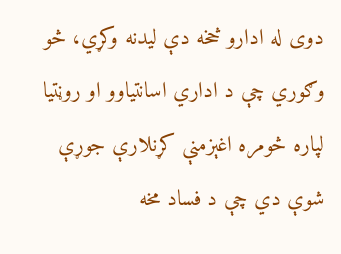دوی له ادارو څخه دې لیدنه وکړي، څو وګوري چې د اداري اسانتیاوو او روڼتیا لپاره څومره اغېزمنې کړنلارې جوړې شوې دي چې د فساد مخه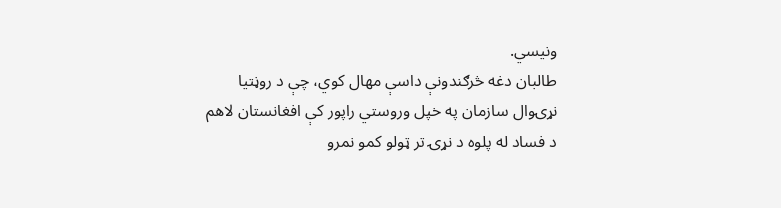ونیسي.
طالبان دغه څرګندونې داسې مهال کوي، چې د روڼتیا نړۍوال سازمان په خپل وروستي راپور کې افغانستان لاهم د فساد له پلوه د نړۍ تر ټولو کمو نمرو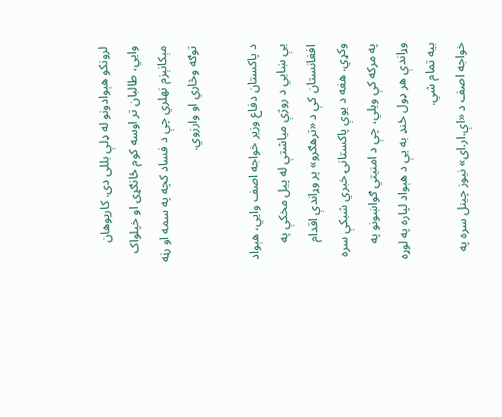لرونکو هېوادونو له ډلې بللی دی. کارپوهان وایي، طالبان تر اوسه کوم ځانګړی او خپلواک مېکانېزم نهلري چې د فساد کچه په سمه او رڼه توګه وڅاري او وارزوي.

د پاکستان دفاع وزیر خواجه اصف وايي، هېواد یې ښایي د روژې میاشتې له پیل مخکې په افغانستان کې د «ترهګرو» پر وړاندې اقدام وکړي. هغه د یوې پاکستانۍ خبري شبکې سره په مرکه کې ویلي، چې د امنیتي ګواښونو په وړاندې هر ډول ځنډ به یې د هېواد لپاره په لوړه بیه تمام شي.
خواجه اصف د «اې.ار.ای» نیوز چینل سره په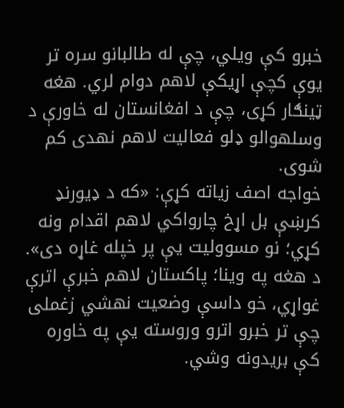خبرو کې ویلي، چې له طالبانو سره تر یوې کچې اړیکې لاهم دوام لري. هغه ټینګار کړی، چې د افغانستان له خاورې د وسلهوالو ډلو فعالیت لاهم نهدی کم شوی.
خواجه اصف زیاته کړې: «که د ډیورنډ کرښې بل اړخ چارواکي لاهم اقدام ونه کړي؛ نو مسوولیت یې پر خپله غاړه دی». د هغه په وینا؛ پاکستان لاهم خبرې اترې غواړي، خو داسې وضعیت نهشي زغملی چې تر خبرو اترو وروسته یې په خاوره کې بریدونه وشي.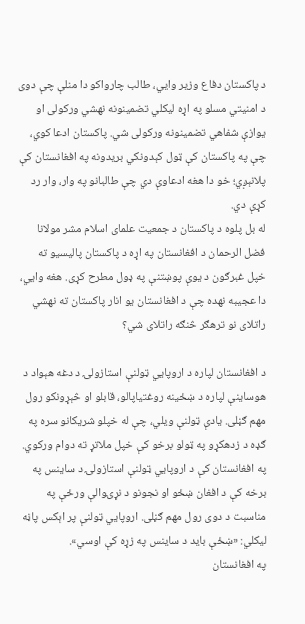د پاکستان دفاع وزیر وایي، طالب چارواکو دا منلې چې دوی د امنیتي مسلو په اړه لیکلي تضمینونه نهشي ورکولی او یوازې شفاهي تضمینونه ورکولی شي. پاکستان ادعا کوي، چې په پاکستان کې ټول کېدونکي بریدونه په افغانستان کې پلانېږي؛ خو دا هغه ادعاوې دي چې طالبانو په وار، وار رد کړې دي.
له بل پلوه د پاکستان د جمعیت علمای اسلام مشر مولانا فضل الرحمان د افغانستان په اړه د پاکستان پالیسیو ته خپل غبرګون د یوې پوښتنې په ډول مطرح کړی. هغه وایي، دا عجیبه نهده چې د افغانستان یو انار پاکستان ته نهشي راتلای نو ترهګر څنګه راتلای شي؟

د افغانستان لپاره د اروپايي ټولنې استازولۍ د دغه هېواد د هوساینې لپاره د ښځینه روغتیاپالو، قابلو او څېړونکو رول مهم ګڼلی. یادې ټولنې ویلي، چې له خپلو شریکانو سره په ګډه د زدهکړو په ټولو برخو کې خپل ملاتړ ته دوام ورکوي.
په افغانستان کې د اروپايي ټولنې استازولۍ د ساینس په برخه کې د افغان ښځو او نجونو د نړۍوالې ورځې په مناسبت د دوی رول مهم ګڼلی. اروپايي ټولنې پر اېکس پاڼه لیکلي: «ښځې باید د ساینس په زړه کې اوسي».
په افغانستان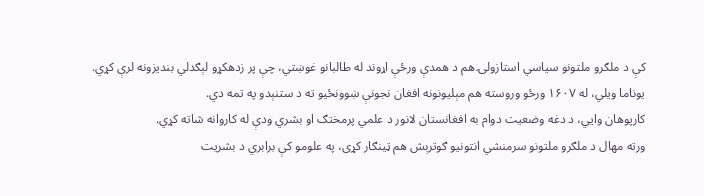کې د ملګرو ملتونو سیاسي استازولۍ هم د همدې ورځې اړوند له طالبانو غوښتي، چې پر زدهکړو لېګدلي بندیزونه لرې کړي. یوناما ویلي، له ۱۶۰۷ ورځو وروسته هم مېلیونونه افغان نجونې ښوونځیو ته د ستنېدو په تمه دي.
کارپوهان وايي، د دغه وضعیت دوام به افغانستان لانور د علمي پرمختګ او بشري ودې له کاروانه شاته کړي.
ورته مهال د ملګرو ملتونو سرمنشي انتونیو ګوترېش هم ټینګار کړی، په علومو کې برابري د بشریت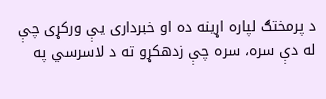د پرمختګ لپاره اړینه ده او خبرداری یې ورکړی چې له دې سره، سره چې زدهکړو ته د لاسرسي په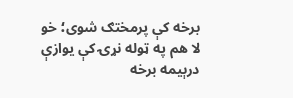برخه کې پرمختګ شوی؛ خو لا هم په ټوله نړۍ کې یوازې درېیمه برخه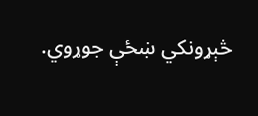څېړونکي ښځې جوړوي.